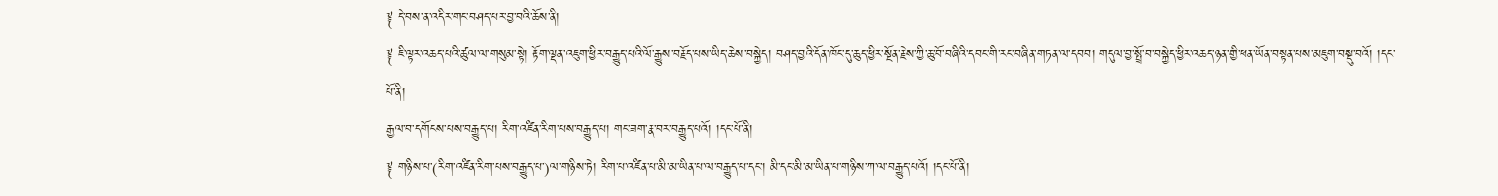༈ དེ་བས་ན་འདིར་གང་བཤད་པར་བྱ་བའི་ཆོས་ནི།
༈ ཇི་ལྟར་འཆད་པའི་ཚུལ་ལ་གསུམ་སྟེ། རྟོག་ལྡན་འཇུག་ཕྱིར་བརྒྱུད་པའི་ལོ་རྒྱུས་བརྗོད་པས་ཡིད་ཆེས་བསྐྱེད། བཤད་བྱའི་དོན་ཁོང་དུ་ཆུད་ཕྱིར་སྔོན་རྗེས་ཀྱི་ཆུ་བོ་བཞིའི་དབང་གི་རང་བཞིན་གཏན་ལ་དབབ། གདུལ་བྱ་སྤྲོ་བ་བསྐྱེད་ཕྱིར་འཆད་ཉན་གྱི་ཕན་ཡོན་བསྟན་པས་མཇུག་བསྡུ་བའོ། །དང་པོ་ནི།
རྒྱལ་བ་དགོངས་པས་བརྒྱུད་པ། རིག་འཛིན་རིག་པས་བརྒྱུད་པ། གང་ཟག་རྣ་བར་བརྒྱུད་པའོ། །དང་པོ་ནི།
༈ གཉིས་པ་(རིག་འཛིན་རིག་པས་བརྒྱུད་པ་)ལ་གཉིས་ཏེ། རིག་པ་འཛིན་པ་མི་མ་ཡིན་པ་ལ་བརྒྱུད་པ་དང་། མི་དང་མི་མ་ཡིན་པ་གཉིས་ཀ་ལ་བརྒྱུད་པའོ། །དང་པོ་ནི།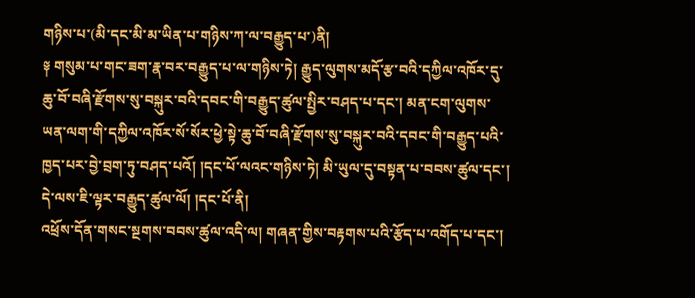གཉིས་པ་(མི་དང་མི་མ་ཡིན་པ་གཉིས་ཀ་ལ་བརྒྱུད་པ་)ནི།
༈ གསུམ་པ་གང་ཟག་རྣ་བར་བརྒྱུད་པ་ལ་གཉིས་ཏེ། རྒྱུད་ལུགས་མདོ་རྩ་བའི་དཀྱིལ་འཁོར་དུ་ཆུ་བོ་བཞི་རྫོགས་སུ་བསྐུར་བའི་དབང་གི་བརྒྱུད་ཚུལ་སྤྱིར་བཤད་པ་དང་། མན་ངག་ལུགས་ཡན་ལག་གི་དཀྱིལ་འཁོར་སོ་སོར་ཕྱེ་སྟེ་ཆུ་བོ་བཞི་རྫོགས་སུ་བསྐུར་བའི་དབང་གི་བརྒྱུད་པའི་ཁྱད་པར་བྱེ་བྲག་ཏུ་བཤད་པའོ། །དང་པོ་ལའང་གཉིས་ཏེ། མི་ཡུལ་དུ་བསྟན་པ་བབས་ཚུལ་དང་། དེ་ལས་ཇི་ལྟར་བརྒྱུད་ཚུལ་ལོ། །དང་པོ་ནི།
འཕྲོས་དོན་གསང་སྔགས་བབས་ཚུལ་འདི་ལ། གཞན་གྱིས་བརྟགས་པའི་རྩོད་པ་འགོད་པ་དང་།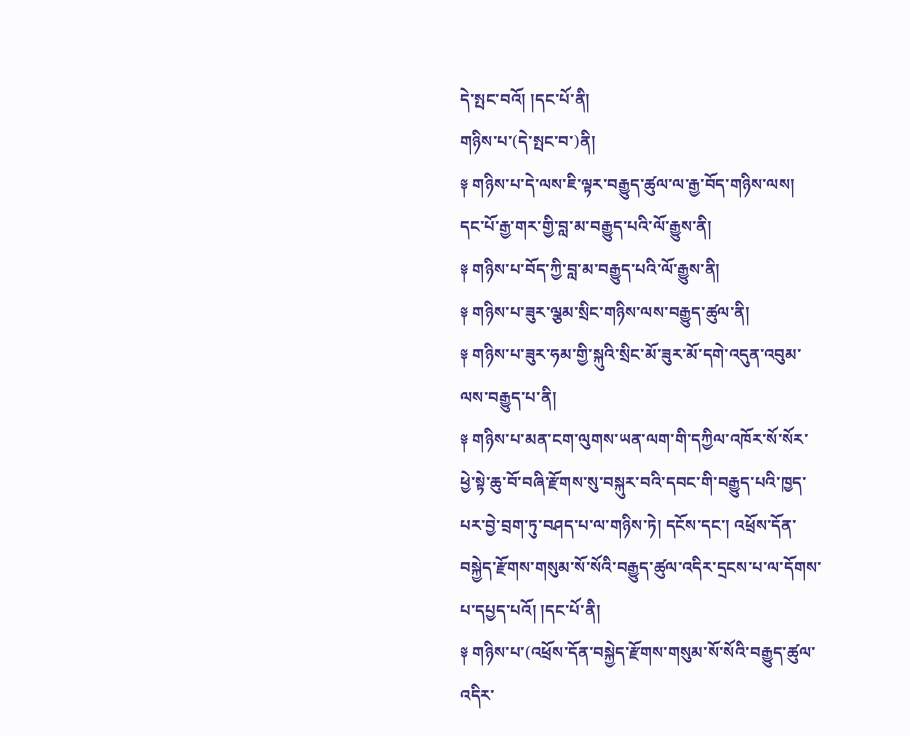དེ་སྤང་བའོ། །དང་པོ་ནི།
གཉིས་པ་(དེ་སྤང་བ་)ནི།
༈ གཉིས་པ་དེ་ལས་ཇི་ལྟར་བརྒྱུད་ཚུལ་ལ་རྒྱ་བོད་གཉིས་ལས། དང་པོ་རྒྱ་གར་གྱི་བླ་མ་བརྒྱུད་པའི་ལོ་རྒྱུས་ནི།
༈ གཉིས་པ་བོད་ཀྱི་བླ་མ་བརྒྱུད་པའི་ལོ་རྒྱུས་ནི།
༈ གཉིས་པ་ཟུར་ལྕམ་སྲིང་གཉིས་ལས་བརྒྱུད་ཚུལ་ནི།
༈ གཉིས་པ་ཟུར་ཧམ་གྱི་སྐུའི་སྲིང་མོ་ཟུར་མོ་དགེ་འདུན་འབུམ་ལས་བརྒྱུད་པ་ནི།
༈ གཉིས་པ་མན་ངག་ལུགས་ཡན་ལག་གི་དཀྱིལ་འཁོར་སོ་སོར་ཕྱེ་སྟེ་ཆུ་བོ་བཞི་རྫོགས་སུ་བསྐུར་བའི་དབང་གི་བརྒྱུད་པའི་ཁྱད་པར་བྱེ་བྲག་ཏུ་བཤད་པ་ལ་གཉིས་ཏེ། དངོས་དང་། འཕྲོས་དོན་བསྐྱེད་རྫོགས་གསུམ་སོ་སོའི་བརྒྱུད་ཚུལ་འདིར་དྲངས་པ་ལ་དོགས་པ་དཔྱད་པའོ། །དང་པོ་ནི།
༈ གཉིས་པ་(འཕྲོས་དོན་བསྐྱེད་རྫོགས་གསུམ་སོ་སོའི་བརྒྱུད་ཚུལ་འདིར་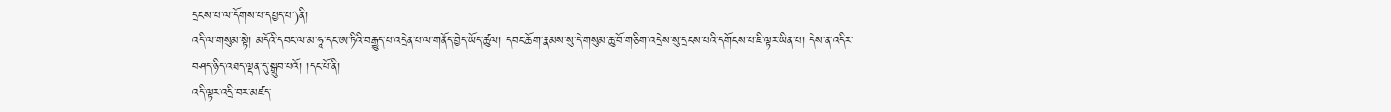དྲངས་པ་ལ་དོགས་པ་དཔྱད་པ་)ནི།
འདི་ལ་གསུམ་སྟེ། མདོའི་དབང་ལ་མ་ཧཱ་དང་ཨ་ཏིའི་བརྒྱུད་པ་འདྲེན་པ་ལ་གནོད་བྱེད་ཡོད་ཚུལ། དབང་ཆོག་རྣམས་སུ་དེ་གསུམ་ཆུ་བོ་གཅིག་འདྲེས་སུ་དྲངས་པའི་དགོངས་པ་ཇི་ལྟར་ཡིན་པ། དེས་ན་འདིར་བཤད་ཉིད་འཐད་ལྡན་དུ་སྒྲུབ་པའོ། །དང་པོ་ནི།
འདི་ལྟར་འདྲི་བར་མཛད་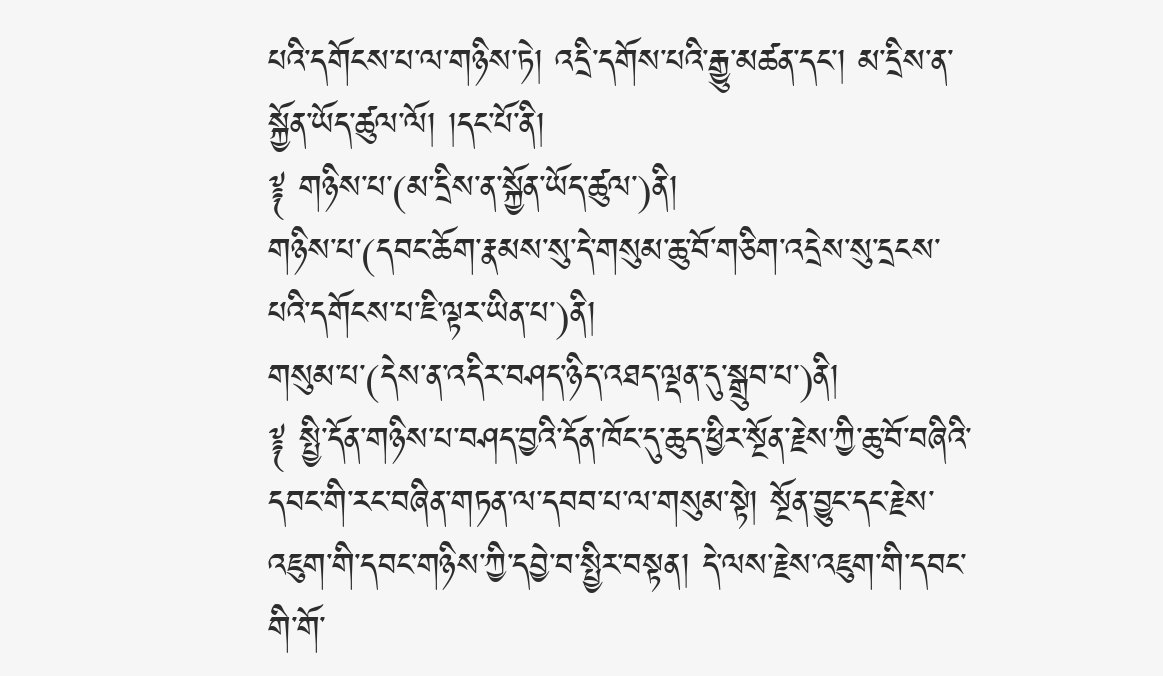པའི་དགོངས་པ་ལ་གཉིས་ཏེ། འདྲི་དགོས་པའི་རྒྱུ་མཚན་དང་། མ་དྲིས་ན་སྐྱོན་ཡོད་ཚུལ་ལོ། །དང་པོ་ནི།
༈ གཉིས་པ་(མ་དྲིས་ན་སྐྱོན་ཡོད་ཚུལ་)ནི།
གཉིས་པ་(དབང་ཆོག་རྣམས་སུ་དེ་གསུམ་ཆུ་བོ་གཅིག་འདྲེས་སུ་དྲངས་པའི་དགོངས་པ་ཇི་ལྟར་ཡིན་པ་)ནི།
གསུམ་པ་(དེས་ན་འདིར་བཤད་ཉིད་འཐད་ལྡན་དུ་སྒྲུབ་པ་)ནི།
༈ སྤྱི་དོན་གཉིས་པ་བཤད་བྱའི་དོན་ཁོང་དུ་ཆུད་ཕྱིར་སྔོན་རྗེས་ཀྱི་ཆུ་བོ་བཞིའི་དབང་གི་རང་བཞིན་གཏན་ལ་དབབ་པ་ལ་གསུམ་སྟེ། སྔོན་བྱུང་དང་རྗེས་འཇུག་གི་དབང་གཉིས་ཀྱི་དབྱེ་བ་སྤྱིར་བསྟན། དེ་ལས་རྗེས་འཇུག་གི་དབང་གི་གོ་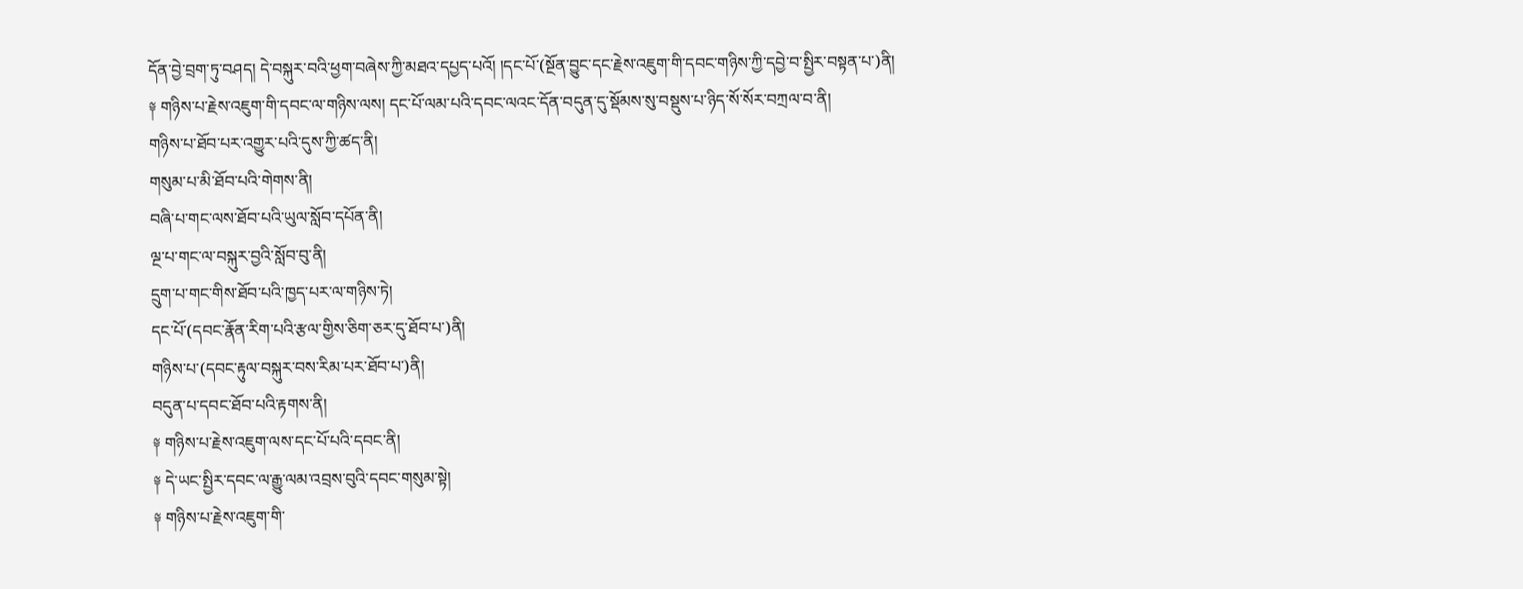དོན་བྱེ་བྲག་ཏུ་བཤད། དེ་བསྐུར་བའི་ཕྱག་བཞེས་ཀྱི་མཐའ་དཔྱད་པའོ། །དང་པོ་(སྔོན་བྱུང་དང་རྗེས་འཇུག་གི་དབང་གཉིས་ཀྱི་དབྱེ་བ་སྤྱིར་བསྟན་པ་)ནི།
༈ གཉིས་པ་རྗེས་འཇུག་གི་དབང་ལ་གཉིས་ལས། དང་པོ་ལམ་པའི་དབང་ལའང་དོན་བདུན་དུ་སྡོམས་སུ་བསྡུས་པ་ཉིད་སོ་སོར་བཀྲལ་བ་ནི།
གཉིས་པ་ཐོབ་པར་འགྱུར་པའི་དུས་ཀྱི་ཚད་ནི།
གསུམ་པ་མི་ཐོབ་པའི་གེགས་ནི།
བཞི་པ་གང་ལས་ཐོབ་པའི་ཡུལ་སློབ་དཔོན་ནི།
ལྔ་པ་གང་ལ་བསྐུར་བྱའི་སློབ་བུ་ནི།
དྲུག་པ་གང་གིས་ཐོབ་པའི་ཁྱད་པར་ལ་གཉིས་ཏེ།
དང་པོ་(དབང་རྣོན་རིག་པའི་རྩལ་གྱིས་ཅིག་ཅར་དུ་ཐོབ་པ་)ནི།
གཉིས་པ་(དབང་རྟུལ་བསྐུར་བས་རིམ་པར་ཐོབ་པ་)ནི།
བདུན་པ་དབང་ཐོབ་པའི་རྟགས་ནི།
༈ གཉིས་པ་རྗེས་འཇུག་ལས་དང་པོ་པའི་དབང་ནི།
༈ དེ་ཡང་སྤྱིར་དབང་ལ་རྒྱུ་ལམ་འབྲས་བུའི་དབང་གསུམ་སྟེ།
༈ གཉིས་པ་རྗེས་འཇུག་གི་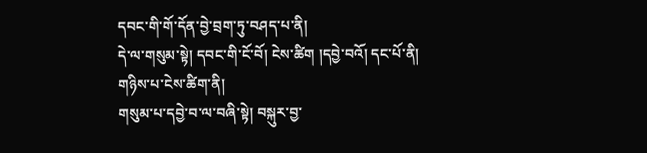དབང་གི་གོ་དོན་བྱེ་བྲག་ཏུ་བཤད་པ་ནི།
དེ་ལ་གསུམ་སྟེ། དབང་གི་ངོ་བོ། ངེས་ཚིག །དབྱེ་བའོ། དང་པོ་ནི།
གཉིས་པ་ངེས་ཚིག་ནི།
གསུམ་པ་དབྱེ་བ་ལ་བཞི་སྟེ། བསྐུར་བྱ་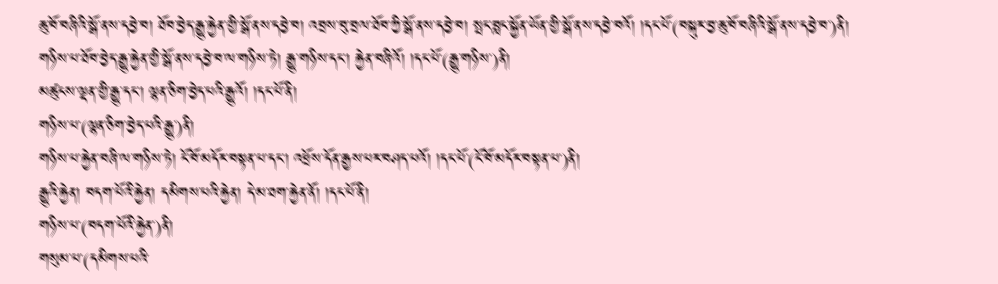ཆུ་བོ་བཞིའི་སྒོ་ནས་དབྱེ་བ། ཐོབ་བྱེད་རྒྱུ་རྐྱེན་གྱི་སྒོ་ནས་དབྱེ་བ། འབྲས་བུ་བྲལ་ཐོབ་ཀྱི་སྒོ་ནས་དབྱེ་བ། སྤང་བླང་སྐྱོན་ཡོན་གྱི་སྒོ་ནས་དབྱེ་བའོ། །དང་པོ་(བསྐུར་བྱ་ཆུ་བོ་བཞིའི་སྒོ་ནས་དབྱེ་བ་)ནི།
གཉིས་པ་ཐོབ་བྱེད་རྒྱུ་རྐྱེན་གྱི་སྒོ་ནས་དབྱེ་བ་ལ་གཉིས་ཏེ། རྒྱུ་གཉིས་དང་། རྐྱེན་བཞིའོ། །དང་པོ་(རྒྱུ་གཉིས་)ནི།
མཚུངས་ལྡན་གྱི་རྒྱུ་དང་། ལྷན་ཅིག་བྱེད་པའི་རྒྱུའོ། །དང་པོ་ནི།
གཉིས་པ་(ལྷན་ཅིག་བྱེད་པའི་རྒྱུ་)ནི།
གཉིས་པ་རྐྱེན་བཞི་ལ་གཉིས་ཏེ། ངོ་བོ་མདོར་བསྟན་པ་དང་། འཕྲོས་དོན་རྒྱས་པར་བཤད་པའོ། །དང་པོ་(ངོ་བོ་མདོར་བསྟན་པ་)ནི།
རྒྱུའི་རྐྱེན། བདག་པོའི་རྐྱེན། དམིགས་པའི་རྐྱེན། དེ་མ་ཐག་རྐྱེན་ནོ། །དང་པོ་ནི།
གཉིས་པ་(བདག་པོའི་རྐྱེན་)ནི།
གསུམ་པ་(དམིགས་པའི་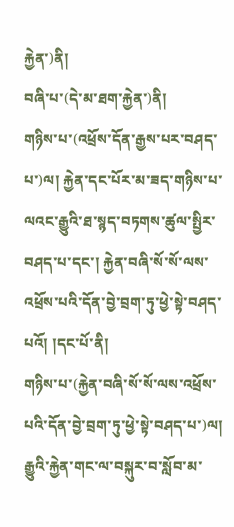རྐྱེན་)ནི།
བཞི་པ་(དེ་མ་ཐག་རྐྱེན་)ནི།
གཉིས་པ་(འཕྲོས་དོན་རྒྱས་པར་བཤད་པ་)ལ། རྐྱེན་དང་པོར་མ་ཟད་གཉིས་པ་ལའང་རྒྱུའི་ཐ་སྙད་བཏགས་ཚུལ་སྤྱིར་བཤད་པ་དང་། རྐྱེན་བཞི་སོ་སོ་ལས་འཕྲོས་པའི་དོན་བྱེ་བྲག་ཏུ་ཕྱེ་སྟེ་བཤད་པའོ། །དང་པོ་ནི།
གཉིས་པ་(རྐྱེན་བཞི་སོ་སོ་ལས་འཕྲོས་པའི་དོན་བྱེ་བྲག་ཏུ་ཕྱེ་སྟེ་བཤད་པ་)ལ། རྒྱུའི་རྐྱེན་གང་ལ་བསྐུར་བ་སློབ་མ་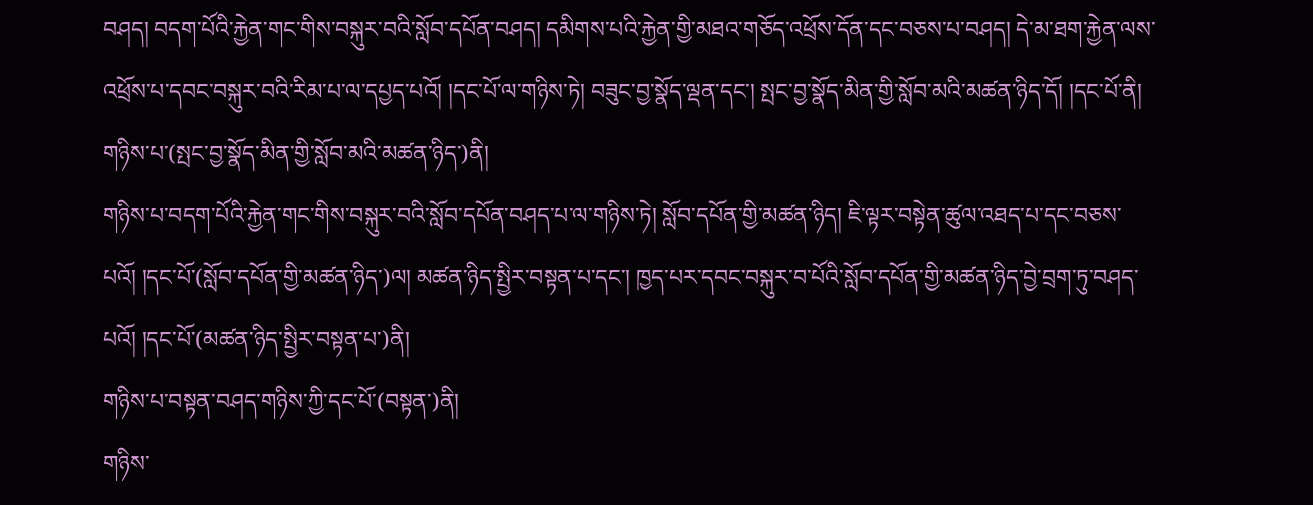བཤད། བདག་པོའི་རྐྱེན་གང་གིས་བསྐུར་བའི་སློབ་དཔོན་བཤད། དམིགས་པའི་རྐྱེན་གྱི་མཐའ་གཅོད་འཕྲོས་དོན་དང་བཅས་པ་བཤད། དེ་མ་ཐག་རྐྱེན་ལས་འཕྲོས་པ་དབང་བསྐུར་བའི་རིམ་པ་ལ་དཔྱད་པའོ། །དང་པོ་ལ་གཉིས་ཏེ། བཟུང་བྱ་སྣོད་ལྡན་དང་། སྤང་བྱ་སྣོད་མིན་གྱི་སློབ་མའི་མཚན་ཉིད་དོ། །དང་པོ་ནི།
གཉིས་པ་(སྤང་བྱ་སྣོད་མིན་གྱི་སློབ་མའི་མཚན་ཉིད་)ནི།
གཉིས་པ་བདག་པོའི་རྐྱེན་གང་གིས་བསྐུར་བའི་སློབ་དཔོན་བཤད་པ་ལ་གཉིས་ཏེ། སློབ་དཔོན་གྱི་མཚན་ཉིད། ཇི་ལྟར་བསྟེན་ཚུལ་འཐད་པ་དང་བཅས་པའོ། །དང་པོ་(སློབ་དཔོན་གྱི་མཚན་ཉིད་)ལ། མཚན་ཉིད་སྤྱིར་བསྟན་པ་དང་། ཁྱད་པར་དབང་བསྐུར་བ་པོའི་སློབ་དཔོན་གྱི་མཚན་ཉིད་བྱེ་བྲག་ཏུ་བཤད་པའོ། །དང་པོ་(མཚན་ཉིད་སྤྱིར་བསྟན་པ་)ནི།
གཉིས་པ་བསྟན་བཤད་གཉིས་ཀྱི་དང་པོ་(བསྟན་)ནི།
གཉིས་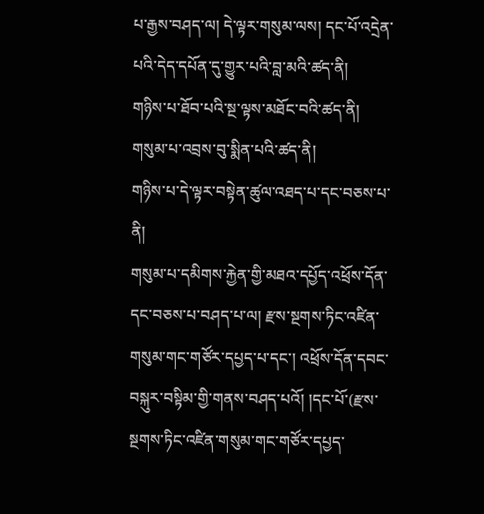པ་རྒྱས་བཤད་ལ། དེ་ལྟར་གསུམ་ལས། དང་པོ་འདྲེན་པའི་དེད་དཔོན་དུ་གྱུར་པའི་བླ་མའི་ཚད་ནི།
གཉིས་པ་ཐོབ་པའི་སྔ་ལྟས་མཐོང་བའི་ཚད་ནི།
གསུམ་པ་འབྲས་བུ་སྨིན་པའི་ཚད་ནི།
གཉིས་པ་དེ་ལྟར་བསྟེན་ཚུལ་འཐད་པ་དང་བཅས་པ་ནི།
གསུམ་པ་དམིགས་རྐྱེན་གྱི་མཐའ་དཔྱོད་འཕྲོས་དོན་དང་བཅས་པ་བཤད་པ་ལ། རྫས་སྔགས་ཏིང་འཛིན་གསུམ་གང་གཙོར་དཔྱད་པ་དང་། འཕྲོས་དོན་དབང་བསྐུར་བསྟིམ་གྱི་གནས་བཤད་པའོ། །དང་པོ་(རྫས་སྔགས་ཏིང་འཛིན་གསུམ་གང་གཙོར་དཔྱད་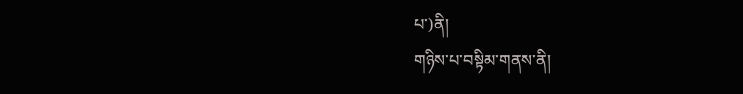པ་)ནི།
གཉིས་པ་བསྟིམ་གནས་ནི།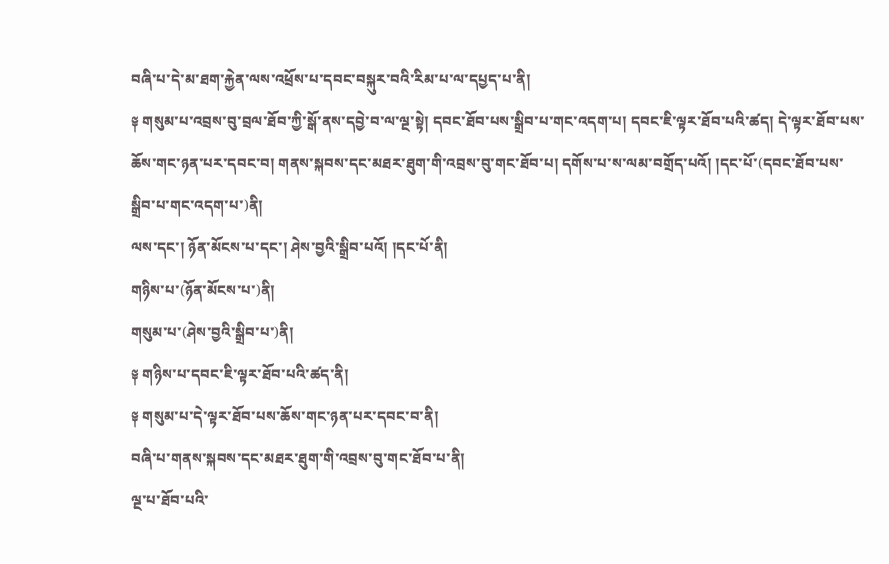བཞི་པ་དེ་མ་ཐག་རྐྱེན་ལས་འཕྲོས་པ་དབང་བསྐུར་བའི་རིམ་པ་ལ་དཔྱད་པ་ནི།
༈ གསུམ་པ་འབྲས་བུ་བྲལ་ཐོབ་ཀྱི་སྒོ་ནས་དབྱེ་བ་ལ་ལྔ་སྟེ། དབང་ཐོབ་པས་སྒྲིབ་པ་གང་འདག་པ། དབང་ཇི་ལྟར་ཐོབ་པའི་ཚད། དེ་ལྟར་ཐོབ་པས་ཆོས་གང་ཉན་པར་དབང་བ། གནས་སྐབས་དང་མཐར་ཐུག་གི་འབྲས་བུ་གང་ཐོབ་པ། དགོས་པ་ས་ལམ་བགྲོད་པའོ། །དང་པོ་(དབང་ཐོབ་པས་སྒྲིབ་པ་གང་འདག་པ་)ནི།
ལས་དང་། ཉོན་མོངས་པ་དང་། ཤེས་བྱའི་སྒྲིབ་པའོ། །དང་པོ་ནི།
གཉིས་པ་(ཉོན་མོངས་པ་)ནི།
གསུམ་པ་(ཤེས་བྱའི་སྒྲིབ་པ་)ནི།
༈ གཉིས་པ་དབང་ཇི་ལྟར་ཐོབ་པའི་ཚད་ནི།
༈ གསུམ་པ་དེ་ལྟར་ཐོབ་པས་ཆོས་གང་ཉན་པར་དབང་བ་ནི།
བཞི་པ་གནས་སྐབས་དང་མཐར་ཐུག་གི་འབྲས་བུ་གང་ཐོབ་པ་ནི།
ལྔ་པ་ཐོབ་པའི་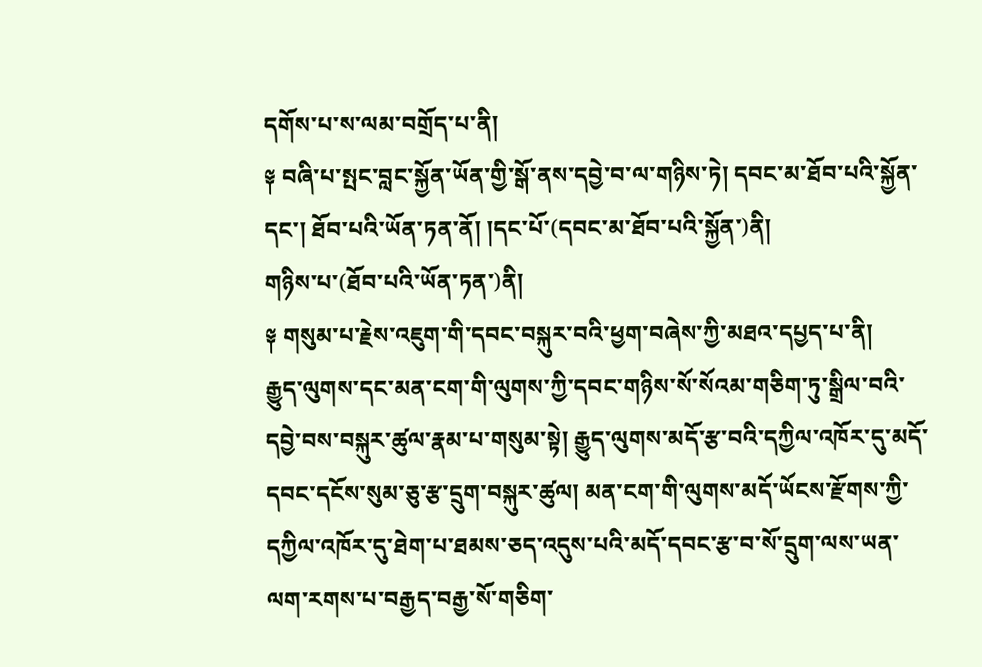དགོས་པ་ས་ལམ་བགྲོད་པ་ནི།
༈ བཞི་པ་སྤང་བླང་སྐྱོན་ཡོན་གྱི་སྒོ་ནས་དབྱེ་བ་ལ་གཉིས་ཏེ། དབང་མ་ཐོབ་པའི་སྐྱོན་དང་། ཐོབ་པའི་ཡོན་ཏན་ནོ། །དང་པོ་(དབང་མ་ཐོབ་པའི་སྐྱོན་)ནི།
གཉིས་པ་(ཐོབ་པའི་ཡོན་ཏན་)ནི།
༈ གསུམ་པ་རྗེས་འཇུག་གི་དབང་བསྐུར་བའི་ཕྱག་བཞེས་ཀྱི་མཐའ་དཔྱད་པ་ནི།
རྒྱུད་ལུགས་དང་མན་ངག་གི་ལུགས་ཀྱི་དབང་གཉིས་སོ་སོའམ་གཅིག་ཏུ་སྒྲིལ་བའི་དབྱེ་བས་བསྐུར་ཚུལ་རྣམ་པ་གསུམ་སྟེ། རྒྱུད་ལུགས་མདོ་རྩ་བའི་དཀྱིལ་འཁོར་དུ་མདོ་དབང་དངོས་སུམ་ཅུ་རྩ་དྲུག་བསྐུར་ཚུལ། མན་ངག་གི་ལུགས་མདོ་ཡོངས་རྫོགས་ཀྱི་དཀྱིལ་འཁོར་དུ་ཐེག་པ་ཐམས་ཅད་འདུས་པའི་མདོ་དབང་རྩ་བ་སོ་དྲུག་ལས་ཡན་ལག་རགས་པ་བརྒྱད་བརྒྱ་སོ་གཅིག་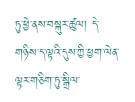ཏུ་ཕྱེ་ནས་བསྐུར་ཚུལ། དེ་གཉིས་ད་ལྟའི་དུས་ཀྱི་ཕྱག་ལེན་ལྟར་གཅིག་ཏུ་སྒྲིལ་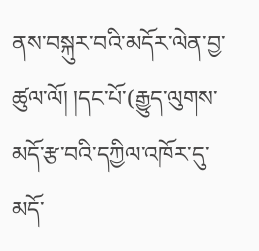ནས་བསྐུར་བའི་མདོར་ལེན་བྱ་ཚུལ་ལོ། །དང་པོ་(རྒྱུད་ལུགས་མདོ་རྩ་བའི་དཀྱིལ་འཁོར་དུ་མདོ་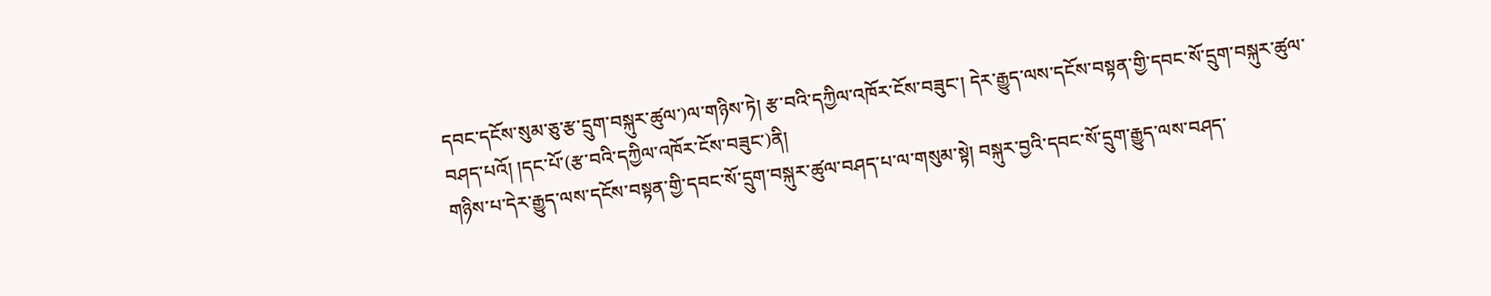དབང་དངོས་སུམ་ཅུ་རྩ་དྲུག་བསྐུར་ཚུལ་)ལ་གཉིས་ཏེ། རྩ་བའི་དཀྱིལ་འཁོར་ངོས་བཟུང་། དེར་རྒྱུད་ལས་དངོས་བསྟན་གྱི་དབང་སོ་དྲུག་བསྐུར་ཚུལ་བཤད་པའོ། །དང་པོ་(རྩ་བའི་དཀྱིལ་འཁོར་ངོས་བཟུང་)ནི།
གཉིས་པ་དེར་རྒྱུད་ལས་དངོས་བསྟན་གྱི་དབང་སོ་དྲུག་བསྐུར་ཚུལ་བཤད་པ་ལ་གསུམ་སྟེ། བསྐུར་བྱའི་དབང་སོ་དྲུག་རྒྱུད་ལས་བཤད་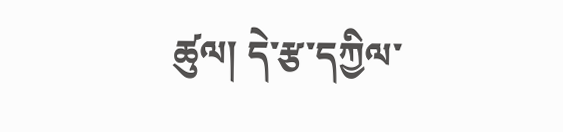ཚུལ། དེ་རྩ་དཀྱིལ་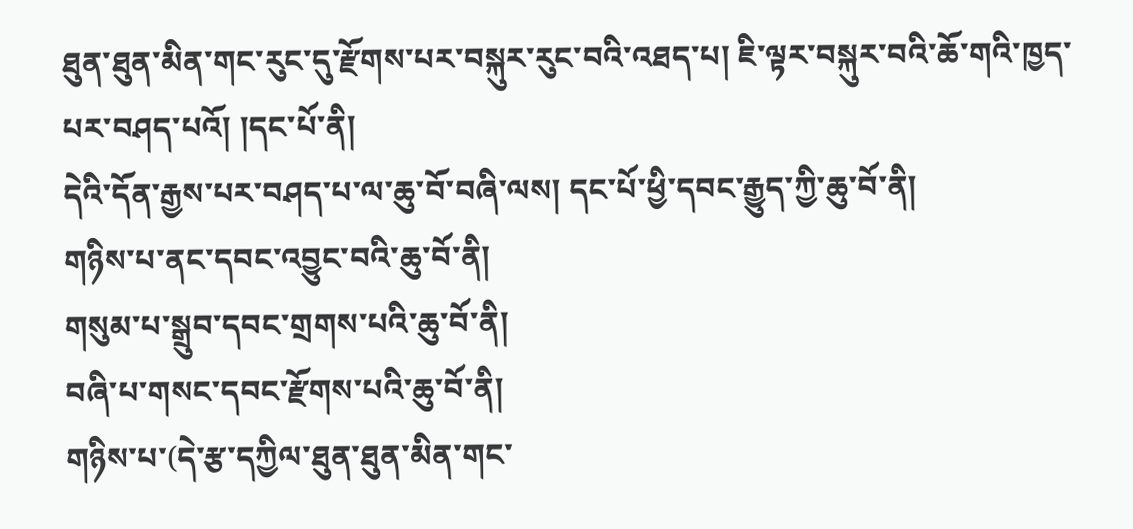ཐུན་ཐུན་མིན་གང་རུང་དུ་རྫོགས་པར་བསྐུར་རུང་བའི་འཐད་པ། ཇི་ལྟར་བསྐུར་བའི་ཆོ་གའི་ཁྱད་པར་བཤད་པའོ། །དང་པོ་ནི།
དེའི་དོན་རྒྱས་པར་བཤད་པ་ལ་ཆུ་བོ་བཞི་ལས། དང་པོ་ཕྱི་དབང་རྒྱུད་ཀྱི་ཆུ་བོ་ནི།
གཉིས་པ་ནང་དབང་འབྱུང་བའི་ཆུ་བོ་ནི།
གསུམ་པ་སྒྲུབ་དབང་གྲགས་པའི་ཆུ་བོ་ནི།
བཞི་པ་གསང་དབང་རྫོགས་པའི་ཆུ་བོ་ནི།
གཉིས་པ་(དེ་རྩ་དཀྱིལ་ཐུན་ཐུན་མིན་གང་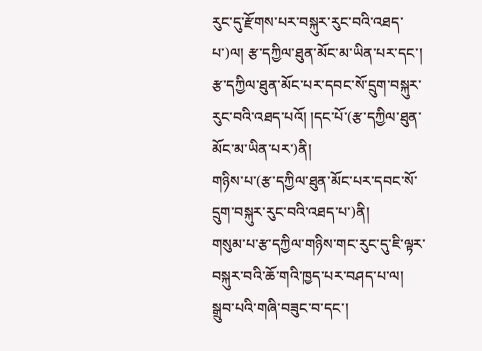རུང་དུ་རྫོགས་པར་བསྐུར་རུང་བའི་འཐད་པ་)ལ། རྩ་དཀྱིལ་ཐུན་མོང་མ་ཡིན་པར་དང་། རྩ་དཀྱིལ་ཐུན་མོང་པར་དབང་སོ་དྲུག་བསྐུར་རུང་བའི་འཐད་པའོ། །དང་པོ་(རྩ་དཀྱིལ་ཐུན་མོང་མ་ཡིན་པར་)ནི།
གཉིས་པ་(རྩ་དཀྱིལ་ཐུན་མོང་པར་དབང་སོ་དྲུག་བསྐུར་རུང་བའི་འཐད་པ་)ནི།
གསུམ་པ་རྩ་དཀྱིལ་གཉིས་གང་རུང་དུ་ཇི་ལྟར་བསྐུར་བའི་ཆོ་གའི་ཁྱད་པར་བཤད་པ་ལ།
སྒྲུབ་པའི་གཞི་བཟུང་བ་དང་།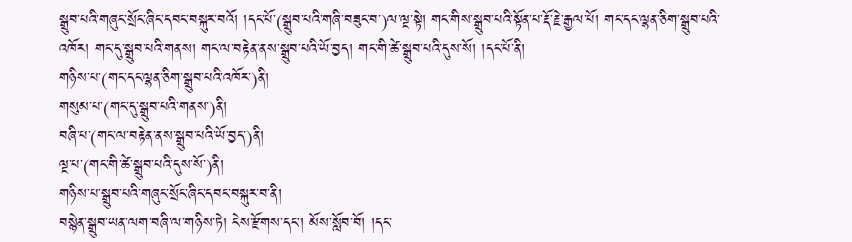སྒྲུབ་པའི་གཞུང་སྲོང་ཞིང་དབང་བསྐུར་བའོ། །དང་པོ་(སྒྲུབ་པའི་གཞི་བཟུང་བ་)ལ་ལྔ་སྟེ། གང་གིས་སྒྲུབ་པའི་སྟོན་པ་རྡོ་རྗེ་རྒྱལ་པོ། གང་དང་ལྷན་ཅིག་སྒྲུབ་པའི་འཁོར། གང་དུ་སྒྲུབ་པའི་གནས། གང་ལ་བརྟེན་ནས་སྒྲུབ་པའི་ཡོ་བྱད། གང་གི་ཚེ་སྒྲུབ་པའི་དུས་སོ། །དང་པོ་ནི།
གཉིས་པ་(གང་དང་ལྷན་ཅིག་སྒྲུབ་པའི་འཁོར་)ནི།
གསུམ་པ་(གང་དུ་སྒྲུབ་པའི་གནས་)ནི།
བཞི་པ་(གང་ལ་བརྟེན་ནས་སྒྲུབ་པའི་ཡོ་བྱད་)ནི།
ལྔ་པ་(གང་གི་ཚེ་སྒྲུབ་པའི་དུས་སོ་)ནི།
གཉིས་པ་སྒྲུབ་པའི་གཞུང་སྲོང་ཞིང་དབང་བསྐུར་བ་ནི།
བསྙེན་སྒྲུབ་ཡན་ལག་བཞི་ལ་གཉིས་ཏེ། ངེས་རྫོགས་དང་། མོས་སློབ་བོ། །དང་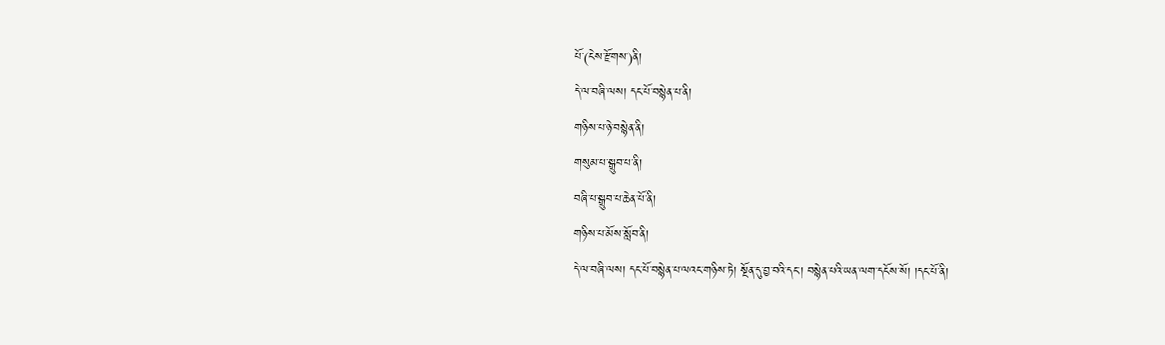པོ་(ངེས་རྫོགས་)ནི།
དེ་ལ་བཞི་ལས། དང་པོ་བསྙེན་པ་ནི།
གཉིས་པ་ཉེ་བསྙེན་ནི།
གསུམ་པ་སྒྲུབ་པ་ནི།
བཞི་པ་སྒྲུབ་པ་ཆེན་པོ་ནི།
གཉིས་པ་མོས་སློབ་ནི།
དེ་ལ་བཞི་ལས། དང་པོ་བསྙེན་པ་ལའང་གཉིས་ཏེ། སྔོན་དུ་བྱ་བའི་དང་། བསྙེན་པའི་ཡན་ལག་དངོས་སོ། །དང་པོ་ནི།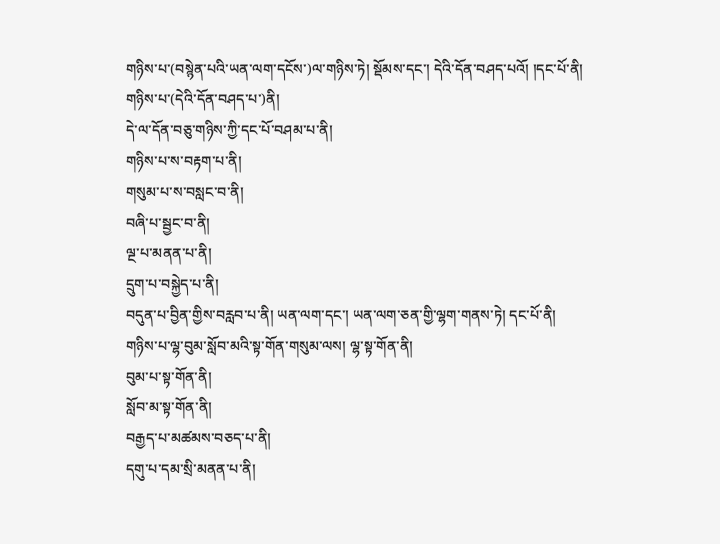གཉིས་པ་(བསྙེན་པའི་ཡན་ལག་དངོས་)ལ་གཉིས་ཏེ། སྡོམས་དང་། དེའི་དོན་བཤད་པའོ། །དང་པོ་ནི།
གཉིས་པ་(དེའི་དོན་བཤད་པ་)ནི།
དེ་ལ་དོན་བཅུ་གཉིས་ཀྱི་དང་པོ་བཤམ་པ་ནི།
གཉིས་པ་ས་བརྟག་པ་ནི།
གསུམ་པ་ས་བསླང་བ་ནི།
བཞི་པ་སྦྱང་བ་ནི།
ལྔ་པ་མནན་པ་ནི།
དྲུག་པ་བསྐྱེད་པ་ནི།
བདུན་པ་བྱིན་གྱིས་བརླབ་པ་ནི། ཡན་ལག་དང་། ཡན་ལག་ཅན་གྱི་ལྷག་གནས་ཏེ། དང་པོ་ནི།
གཉིས་པ་ལྷ་བུམ་སློབ་མའི་སྟ་གོན་གསུམ་ལས། ལྷ་སྟ་གོན་ནི།
བུམ་པ་སྟ་གོན་ནི།
སློབ་མ་སྟ་གོན་ནི།
བརྒྱད་པ་མཚམས་བཅད་པ་ནི།
དགུ་པ་དམ་སྲི་མནན་པ་ནི།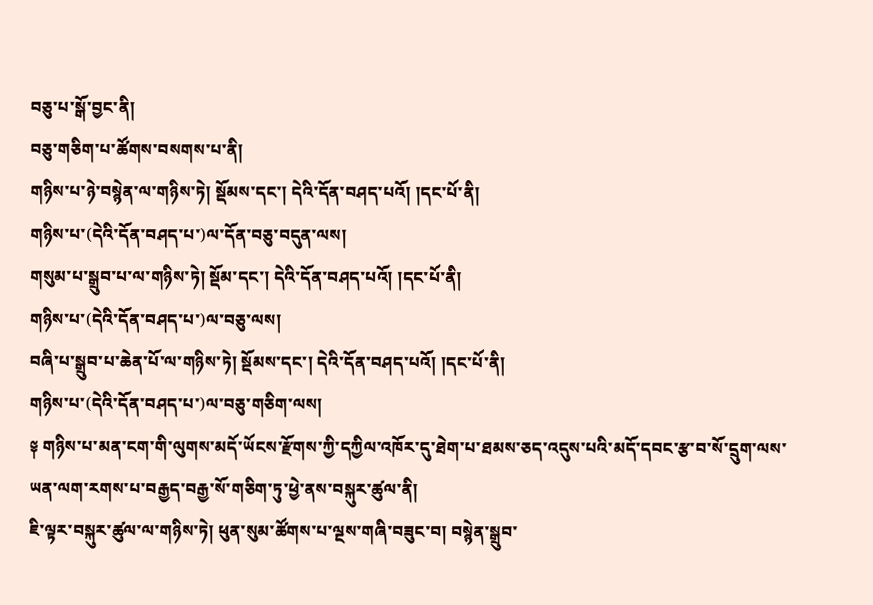བཅུ་པ་སྒོ་བྱང་ནི།
བཅུ་གཅིག་པ་ཚོགས་བསགས་པ་ནི།
གཉིས་པ་ཉེ་བསྙེན་ལ་གཉིས་ཏེ། སྡོམས་དང་། དེའི་དོན་བཤད་པའོ། །དང་པོ་ནི།
གཉིས་པ་(དེའི་དོན་བཤད་པ་)ལ་དོན་བཅུ་བདུན་ལས།
གསུམ་པ་སྒྲུབ་པ་ལ་གཉིས་ཏེ། སྡོམ་དང་། དེའི་དོན་བཤད་པའོ། །དང་པོ་ནི།
གཉིས་པ་(དེའི་དོན་བཤད་པ་)ལ་བཅུ་ལས།
བཞི་པ་སྒྲུབ་པ་ཆེན་པོ་ལ་གཉིས་ཏེ། སྡོམས་དང་། དེའི་དོན་བཤད་པའོ། །དང་པོ་ནི།
གཉིས་པ་(དེའི་དོན་བཤད་པ་)ལ་བཅུ་གཅིག་ལས།
༈ གཉིས་པ་མན་ངག་གི་ལུགས་མདོ་ཡོངས་རྫོགས་ཀྱི་དཀྱིལ་འཁོར་དུ་ཐེག་པ་ཐམས་ཅད་འདུས་པའི་མདོ་དབང་རྩ་བ་སོ་དྲུག་ལས་ཡན་ལག་རགས་པ་བརྒྱད་བརྒྱ་སོ་གཅིག་ཏུ་ཕྱེ་ནས་བསྐུར་ཚུལ་ནི།
ཇི་ལྟར་བསྐུར་ཚུལ་ལ་གཉིས་ཏེ། ཕུན་སུམ་ཚོགས་པ་ལྔས་གཞི་བཟུང་བ། བསྙེན་སྒྲུབ་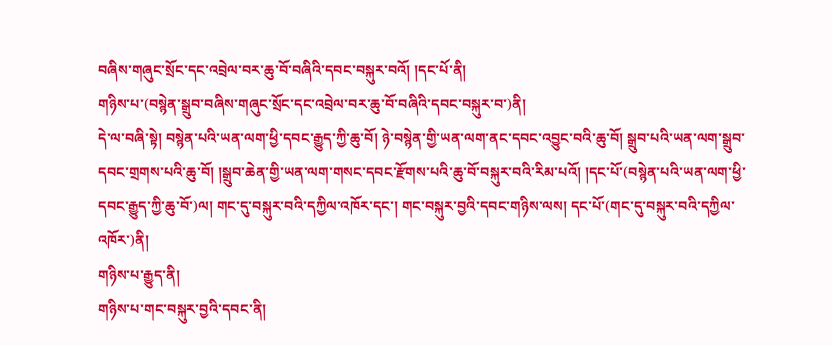བཞིས་གཞུང་སྲོང་དང་འབྲེལ་བར་ཆུ་བོ་བཞིའི་དབང་བསྐུར་བའོ། །དང་པོ་ནི།
གཉིས་པ་(བསྙེན་སྒྲུབ་བཞིས་གཞུང་སྲོང་དང་འབྲེལ་བར་ཆུ་བོ་བཞིའི་དབང་བསྐུར་བ་)ནི།
དེ་ལ་བཞི་སྟེ། བསྙེན་པའི་ཡན་ལག་ཕྱི་དབང་རྒྱུད་ཀྱི་ཆུ་བོ། ཉེ་བསྙེན་གྱི་ཡན་ལག་ནང་དབང་འབྱུང་བའི་ཆུ་བོ། སྒྲུབ་པའི་ཡན་ལག་སྒྲུབ་དབང་གྲགས་པའི་ཆུ་བོ། །སྒྲུབ་ཆེན་གྱི་ཡན་ལག་གསང་དབང་རྫོགས་པའི་ཆུ་བོ་བསྐུར་བའི་རིམ་པའོ། །དང་པོ་(བསྙེན་པའི་ཡན་ལག་ཕྱི་དབང་རྒྱུད་ཀྱི་ཆུ་བོ་)ལ། གང་དུ་བསྐུར་བའི་དཀྱིལ་འཁོར་དང་། གང་བསྐུར་བྱའི་དབང་གཉིས་ལས། དང་པོ་(གང་དུ་བསྐུར་བའི་དཀྱིལ་འཁོར་)ནི།
གཉིས་པ་རྒྱུད་ནི།
གཉིས་པ་གང་བསྐུར་བྱའི་དབང་ནི།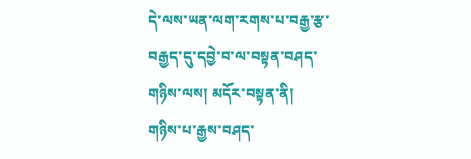དེ་ལས་ཡན་ལག་རགས་པ་བརྒྱ་རྩ་བརྒྱད་དུ་དབྱེ་བ་ལ་བསྟན་བཤད་གཉིས་ལས། མདོར་བསྟན་ནི།
གཉིས་པ་རྒྱས་བཤད་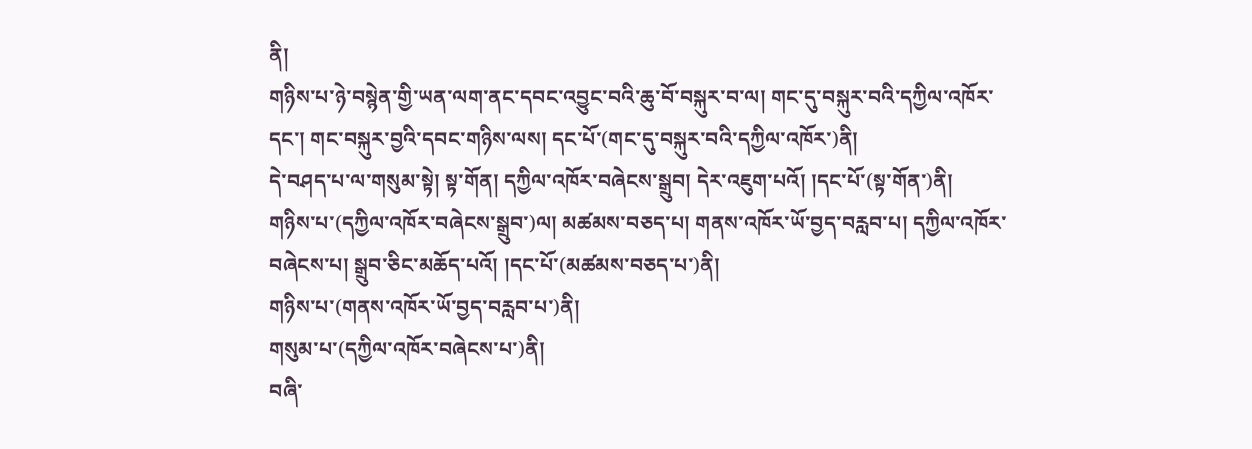ནི།
གཉིས་པ་ཉེ་བསྙེན་གྱི་ཡན་ལག་ནང་དབང་འབྱུང་བའི་ཆུ་བོ་བསྐུར་བ་ལ། གང་དུ་བསྐུར་བའི་དཀྱིལ་འཁོར་དང་། གང་བསྐུར་བྱའི་དབང་གཉིས་ལས། དང་པོ་(གང་དུ་བསྐུར་བའི་དཀྱིལ་འཁོར་)ནི།
དེ་བཤད་པ་ལ་གསུམ་སྟེ། སྟ་གོན། དཀྱིལ་འཁོར་བཞེངས་སྒྲུབ། དེར་འཇུག་པའོ། །དང་པོ་(སྟ་གོན་)ནི།
གཉིས་པ་(དཀྱིལ་འཁོར་བཞེངས་སྒྲུབ་)ལ། མཚམས་བཅད་པ། གནས་འཁོར་ཡོ་བྱད་བརླབ་པ། དཀྱིལ་འཁོར་བཞེངས་པ། སྒྲུབ་ཅིང་མཆོད་པའོ། །དང་པོ་(མཚམས་བཅད་པ་)ནི།
གཉིས་པ་(གནས་འཁོར་ཡོ་བྱད་བརླབ་པ་)ནི།
གསུམ་པ་(དཀྱིལ་འཁོར་བཞེངས་པ་)ནི།
བཞི་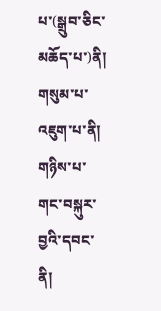པ་(སྒྲུབ་ཅིང་མཆོད་པ་)ནི།
གསུམ་པ་འཇུག་པ་ནི།
གཉིས་པ་གང་བསྐུར་བྱའི་དབང་ནི།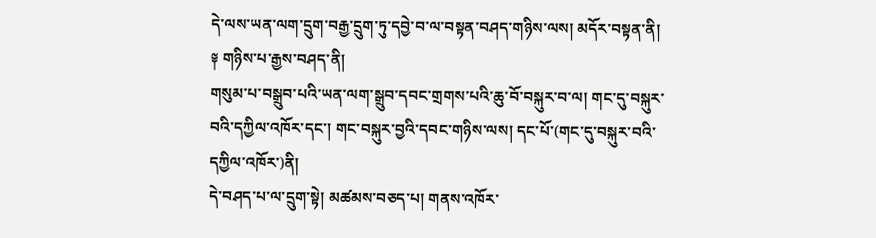དེ་ལས་ཡན་ལག་དྲུག་བརྒྱ་དྲུག་ཏུ་དབྱེ་བ་ལ་བསྟན་བཤད་གཉིས་ལས། མདོར་བསྟན་ནི།
༈ གཉིས་པ་རྒྱས་བཤད་ནི།
གསུམ་པ་བསྒྲུབ་པའི་ཡན་ལག་སྒྲུབ་དབང་གྲགས་པའི་ཆུ་བོ་བསྐུར་བ་ལ། གང་དུ་བསྐུར་བའི་དཀྱིལ་འཁོར་དང་། གང་བསྐུར་བྱའི་དབང་གཉིས་ལས། དང་པོ་(གང་དུ་བསྐུར་བའི་དཀྱིལ་འཁོར་)ནི།
དེ་བཤད་པ་ལ་དྲུག་སྟེ། མཚམས་བཅད་པ། གནས་འཁོར་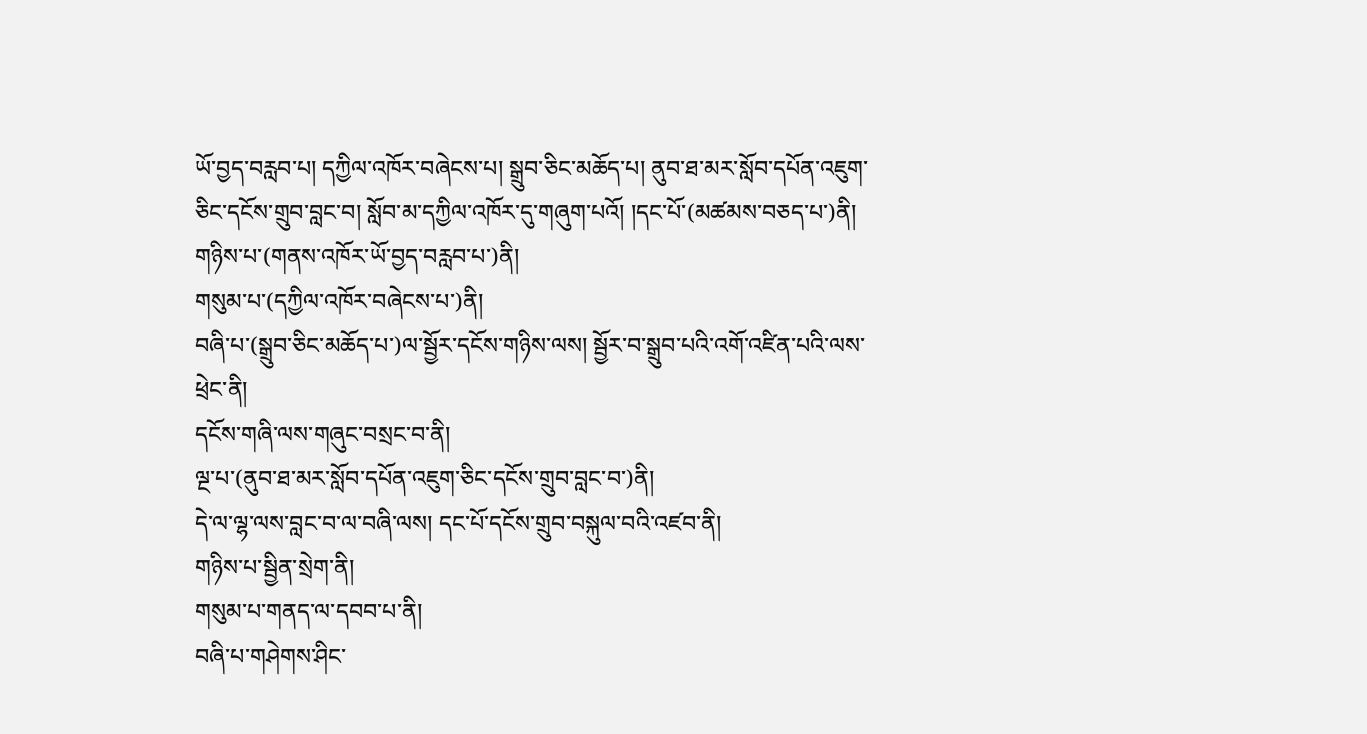ཡོ་བྱད་བརླབ་པ། དཀྱིལ་འཁོར་བཞེངས་པ། སྒྲུབ་ཅིང་མཆོད་པ། ནུབ་ཐ་མར་སློབ་དཔོན་འཇུག་ཅིང་དངོས་གྲུབ་བླང་བ། སློབ་མ་དཀྱིལ་འཁོར་དུ་གཞུག་པའོ། །དང་པོ་(མཚམས་བཅད་པ་)ནི།
གཉིས་པ་(གནས་འཁོར་ཡོ་བྱད་བརླབ་པ་)ནི།
གསུམ་པ་(དཀྱིལ་འཁོར་བཞེངས་པ་)ནི།
བཞི་པ་(སྒྲུབ་ཅིང་མཆོད་པ་)ལ་སྦྱོར་དངོས་གཉིས་ལས། སྦྱོར་བ་སྒྲུབ་པའི་འགོ་འཛིན་པའི་ལས་ཕྲེང་ནི།
དངོས་གཞི་ལས་གཞུང་བསྲང་བ་ནི།
ལྔ་པ་(ནུབ་ཐ་མར་སློབ་དཔོན་འཇུག་ཅིང་དངོས་གྲུབ་བླང་བ་)ནི།
དེ་ལ་ལྷ་ལས་བླང་བ་ལ་བཞི་ལས། དང་པོ་དངོས་གྲུབ་བསྐུལ་བའི་འཛབ་ནི།
གཉིས་པ་སྦྱིན་སྲེག་ནི།
གསུམ་པ་གནད་ལ་དབབ་པ་ནི།
བཞི་པ་གཤེགས་ཤིང་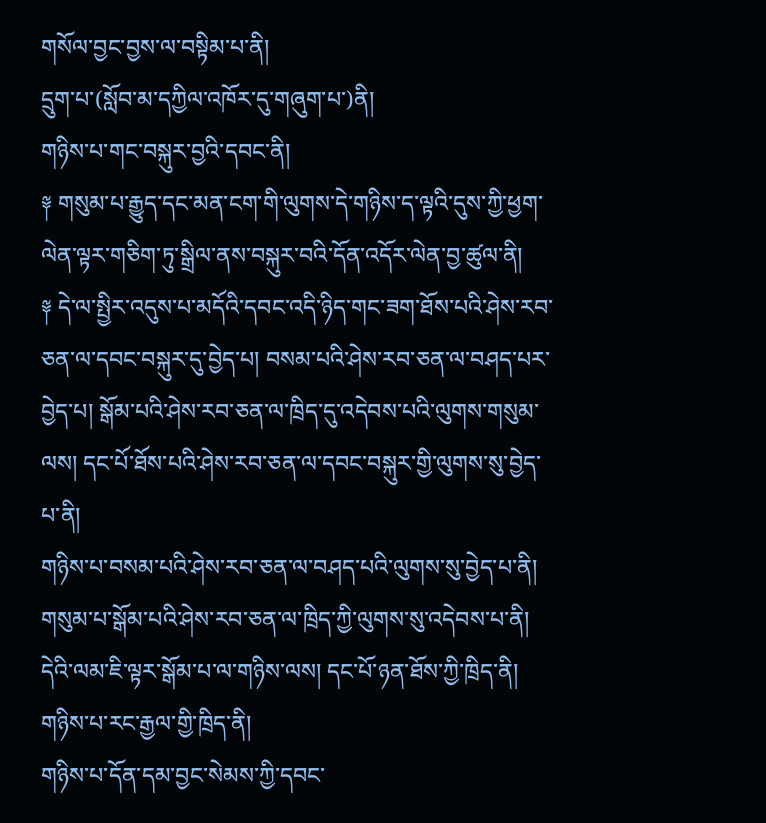གསོལ་བྱང་བྱས་ལ་བསྟིམ་པ་ནི།
དྲུག་པ་(སློབ་མ་དཀྱིལ་འཁོར་དུ་གཞུག་པ་)ནི།
གཉིས་པ་གང་བསྐུར་བྱའི་དབང་ནི།
༈ གསུམ་པ་རྒྱུད་དང་མན་ངག་གི་ལུགས་དེ་གཉིས་ད་ལྟའི་དུས་ཀྱི་ཕྱག་ལེན་ལྟར་གཅིག་ཏུ་སྒྲིལ་ནས་བསྐུར་བའི་དོན་འདོར་ལེན་བྱ་ཚུལ་ནི།
༈ དེ་ལ་སྤྱིར་འདུས་པ་མདོའི་དབང་འདི་ཉིད་གང་ཟག་ཐོས་པའི་ཤེས་རབ་ཅན་ལ་དབང་བསྐུར་དུ་བྱེད་པ། བསམ་པའི་ཤེས་རབ་ཅན་ལ་བཤད་པར་བྱེད་པ། སྒོམ་པའི་ཤེས་རབ་ཅན་ལ་ཁྲིད་དུ་འདེབས་པའི་ལུགས་གསུམ་ལས། དང་པོ་ཐོས་པའི་ཤེས་རབ་ཅན་ལ་དབང་བསྐུར་གྱི་ལུགས་སུ་བྱེད་པ་ནི།
གཉིས་པ་བསམ་པའི་ཤེས་རབ་ཅན་ལ་བཤད་པའི་ལུགས་སུ་བྱེད་པ་ནི།
གསུམ་པ་སྒོམ་པའི་ཤེས་རབ་ཅན་ལ་ཁྲིད་ཀྱི་ལུགས་སུ་འདེབས་པ་ནི།
དེའི་ལམ་ཇི་ལྟར་སྒོམ་པ་ལ་གཉིས་ལས། དང་པོ་ཉན་ཐོས་ཀྱི་ཁྲིད་ནི།
གཉིས་པ་རང་རྒྱལ་གྱི་ཁྲིད་ནི།
གཉིས་པ་དོན་དམ་བྱང་སེམས་ཀྱི་དབང་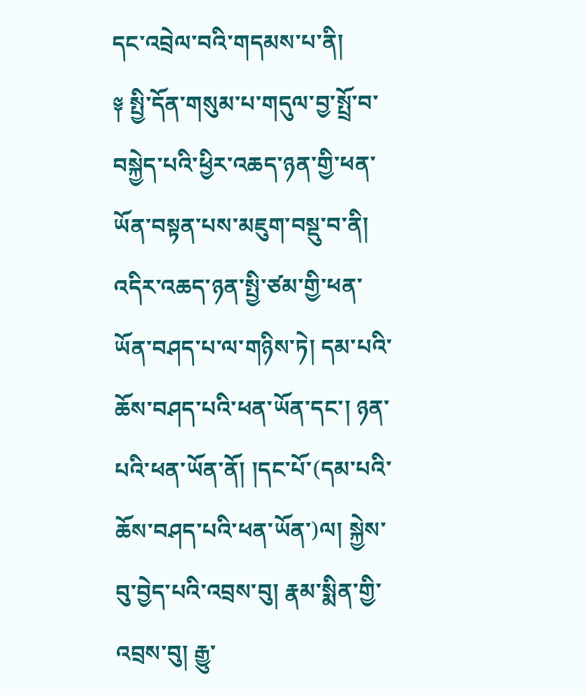དང་འབྲེལ་བའི་གདམས་པ་ནི།
༈ སྤྱི་དོན་གསུམ་པ་གདུལ་བྱ་སྤྲོ་བ་བསྐྱེད་པའི་ཕྱིར་འཆད་ཉན་གྱི་ཕན་ཡོན་བསྟན་པས་མཇུག་བསྡུ་བ་ནི།
འདིར་འཆད་ཉན་སྤྱི་ཙམ་གྱི་ཕན་ཡོན་བཤད་པ་ལ་གཉིས་ཏེ། དམ་པའི་ཆོས་བཤད་པའི་ཕན་ཡོན་དང་། ཉན་པའི་ཕན་ཡོན་ནོ། །དང་པོ་(དམ་པའི་ཆོས་བཤད་པའི་ཕན་ཡོན་)ལ། སྐྱེས་བུ་བྱེད་པའི་འབྲས་བུ། རྣམ་སྨིན་གྱི་འབྲས་བུ། རྒྱུ་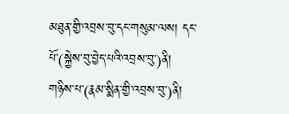མཐུན་གྱི་འབྲས་བུ་དང་གསུམ་ལས། དང་པོ་(སྐྱེས་བུ་བྱེད་པའི་འབྲས་བུ་)ནི།
གཉིས་པ་(རྣམ་སྨིན་གྱི་འབྲས་བུ་)ནི།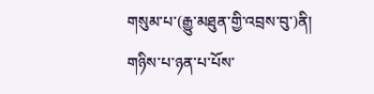གསུམ་པ་(རྒྱུ་མཐུན་གྱི་འབྲས་བུ་)ནི།
གཉིས་པ་ཉན་པ་པོས་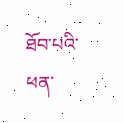ཐོབ་པའི་ཕན་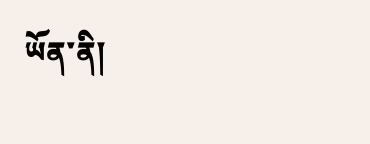ཡོན་ནི།